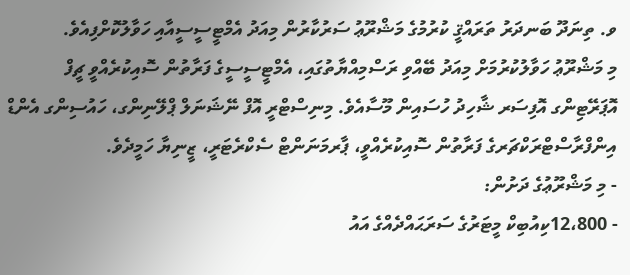ވ. ތިނަދޫ ބަނދަރު ތަރައްޤީ ކުރުމުގެ މަޝްރޫޢު ސަރުކާރުން މިއަދު އެމްޓީސީސީއާއި ހަވާލުކޮށްފިއެވެ.
މި މަޝްރޫޢު ހަވާލުކުރުމަށް މިއަދު ބޭއްވި ރަސްމިއްޔާތުގައި، އެމްޓީސީސީގެ ފަރާތުން ސޮއިކުރެއްވީ ޗީފް އޮޕަރޭޓިންގ އޮފިސަރ ޝާހިދު ހުސައިން މޫސާއެވެ. މިނިސްޓްރީ އޮފް ނޭޝަނަލް ޕްލޭނިންގ، ހައުސިންގ އެންޑް އިންފްރާސްޓްރަކްޗަރގެ ފަރާތުން ސޮއިކުރެއްވީ، ޕާރމަނަންޓް ސެކްރެޓަރީ، ޒީނިޔާ ހަމީދެވެ.
- މި މަޝްރޫޢުގެ ދަށުން:
- 12،800ކިއުބިކް މީޓަރުގެ ސަރަޙައްދެއްގެ އައު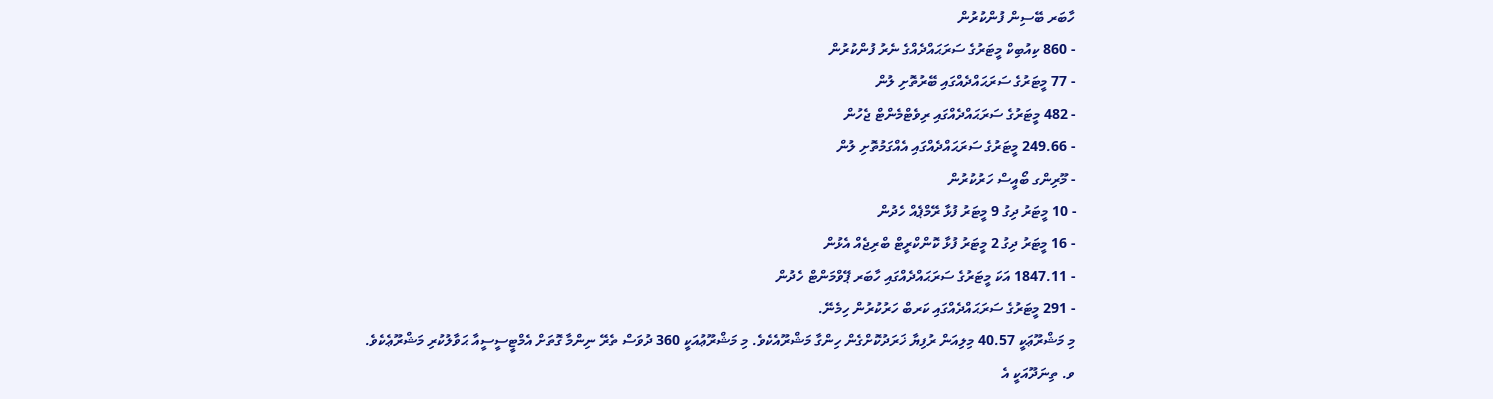ހާބަރ ބޭސިން ފުންކުރުން
- 860 ކިއުބިކް މީޓަރުގެ ސަރަޙައްދެއްގެ ނެރު ފުންކުރުން
- 77 މީޓަރުގެ ސަރަޙައްދެއްގައި ބޭރުތޮށި ލުން
- 482 މީޓަރުގެ ސަރަޙައްދެއްގައި ރިވެޓްމެންޓް ޖެހުން
- 249.66 މީޓަރުގެ ސަރަޙައްދެއްގައި އެއްގަމުތޮށި ލުން
- މޫރިންގ ބޯއީސް ހަރުކުރުން
- 10 މީޓަރު ދިގު 9 މީޓަރު ފުޅާ ރޭމްޕެއް ހެދުން
- 16 މީޓަރު ދިގު 2 މީޓަރު ފުޅާ ކޮންކްރީޓް ބްރިޖެއް އެޅުން
- 1847.11 އަކަ މީޓަރުގެ ސަރަޙައްދެއްގައި ހާބަރ ޕޭވްމަންޓް ހެދުން
- 291 މީޓަރުގެ ސަރަޙައްދެއްގައި ކަރބް ހަރުކުރުން ހިމެނޭ.
މި މަޝްރޫޢަކީ 40.57 މިލިއަން ރުފިޔާ ޚަރަދުކޮށްގެން ހިންގާ މަޝްރޫއެކެވެ. މި މަޝްރޫޢުއަކީ 360 ދުވަސް ތެރޭ ނިންމާ ގޮތަށް އެމްޓީސީސީއާ ޙަވާލުކުރި މަޝްރޫޢެކެވެ.
ވ. ތިނަދޫއަކީ އެ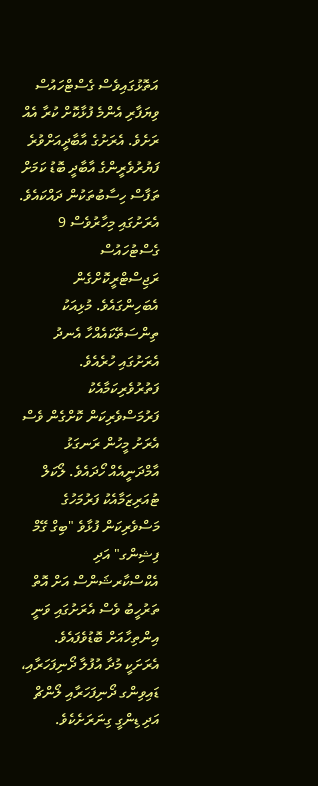އަތޮޅުގައިވެސް ގެސްޓްހައުސް ވިޔަފާރި އެންމެ ފުޅާކޮށް ކުރާ އެއް ރަށެވެ. އެރަށުގެ އާބާދީއަށްވުރެ ފަޔުރުވެރީންގެ އާބާދީ ބޮޑު ކަމަށް ތަފާސް ހިސާބުތަކުން ދައްކައެވެ. އެރަށުގައި މިހާރުވެސް 9 ގެސްޓުހައުސް ރަޖިސްޓްރީކޮށްގެން އެބަހިންގައެވެ. މުޅިއަކު ތިންސަތޭކައެއްހާ އެނދު އެރަށުގައި ހުރެއެވެ. ފަތުރުވެރިކަމާއެކު ފަރުމަސްވެރިކަން ކޮށްގެން ވެސް އެރަށު މީހުން ރަނގަޅު އާމްދަނީއެއް ހޯދައެވެ. ލޯކަލް ޓުއަރިޒަމާއެކު ފަރުމަހުގެ މަސްވެރިކަން ފުޅާވެ "ބިގް ގޭމް ފިޝިންގ" އަދި އެކްސްކާރޝަންސް އަށް އޮތް ތަރުހީބު ވެސް އެރަށުގައި ވަނީ އިންތިހާއަށް ބޮޑުވެފައެވެ.
އެރަށަކީ މުދާ އުފުލާ ދޯނިފަހަރާއި، ޑައިވިންގ ދޯނިފަހަރާއި ލޯންޗް އަދި ޑިންގީ ގިނަރަށެކެވެ.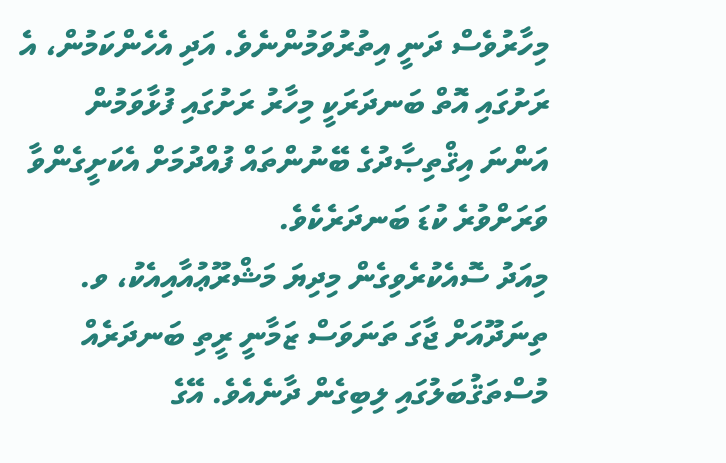މިހާރުވެސް ދަނީ އިތުރުވަމުންނެވެ. އަދި އެހެންކަމުން، އެ ރަށުގައި އޮތް ބަނދަރަކީ މިހާރު ރަށުގައި ފުޅާވަމުން އަންނަ އިޤްތިޞާދުގެ ބޭނުންތައް ފުއްދުމަށް އެކަށީގެންވާ ވަރަށްވުރެ ކުޑަ ބަނދަރެކެވެ.
މިއަދު ސޮއެކުރެވިގެން މިދިޔަ މަޝްރޫޢުއާއިއެކު، ވ. ތިނަދޫއަށް ޖާގަ ތަނަވަސް ޒަމާނީ ރީތި ބަނދަރެއް މުސްތަޤުބަލުގައި ލިބިގެން ދާނެއެވެ. އޭގެ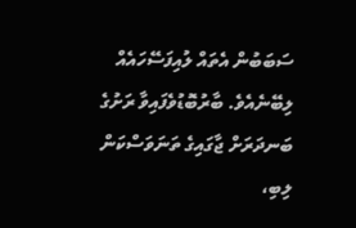ސަބަބުން އެތައް ލުއިފަސޭހައެއް ލިބޭނެއެވެ. ބާރުބޮޑުވެފައިވާ ރަށުގެ ބަނދަރަށް ޖާގައިގެ ތަނަވަސްކަން ލިބި،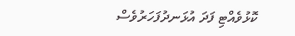ކޮޅުވެއްޓި ފަދަ އުޅަނދުފަހަރުވެސް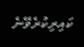ކައިރިކުރެވޭނެ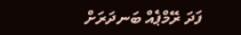ފަދަ ރޭމްޕެއް ބަނދަރަށް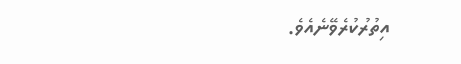އިތުރުކުރެވޭނެއެވެ.